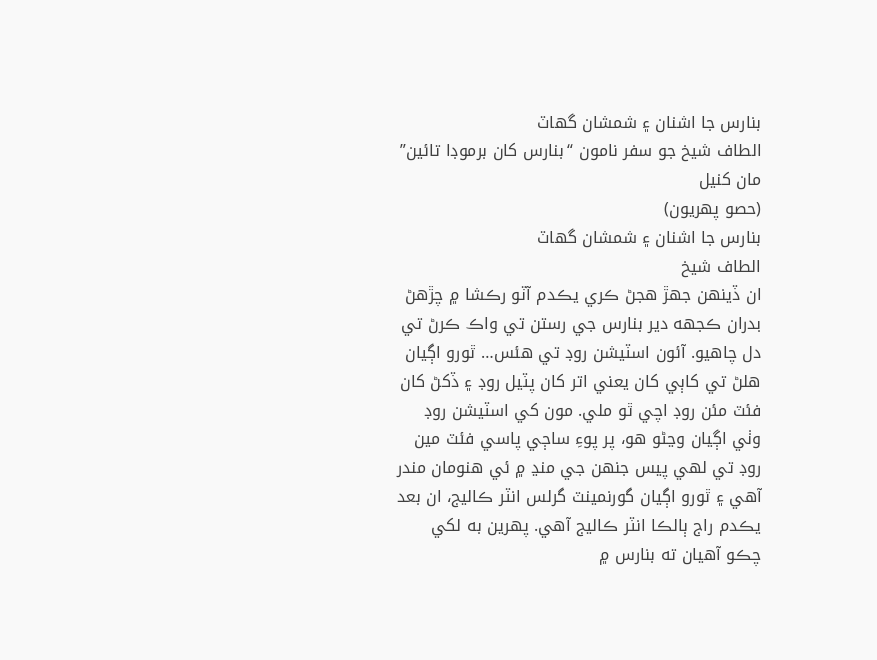بنارس جا اشنان ۽ شمشان گھاٽ
الطاف شيخ جو سفر نامون “بنارس کان برموڊا تائين” مان کنيل
(حصو پهريون)
بنارس جا اشنان ۽ شمشان گھاٽ
الطاف شيخ
ان ڏينهن جھڙ هجڻ ڪري يڪدم آٽو رڪشا ۾ چڙهڻ بدران ڪجهه دير بنارس جي رستن تي واڪ ڪرڻ تي دل چاهيو. آئون اسٽيشن روڊ تي هئس… ٿورو اڳيان هلڻ تي کاٻي کان يعني اتر کان پٽيل روڊ ۽ ڏکڻ کان فئٽ مئن روڊ اچي ٿو ملي. مون کي اسٽيشن روڊ وٺي اڳيان وڃڻو هو، پر پوءِ ساڄي پاسي فئٽ مين روڊ تي لهي پيس جنهن جي منڍ ۾ ئي هنومان مندر آهي ۽ ٿورو اڳيان گورنمينٽ گرلس انٽر ڪاليج، ان بعد يڪدم راج ٻالڪا انٽر ڪاليج آهي. پهرين به لکي چڪو آهيان ته بنارس ۾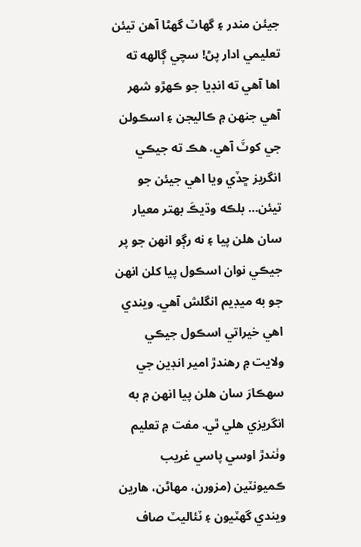جيئن مندر ۽ گهاٽ گهڻا آهن تيئن تعليمي ادار پڻ! سچي ڳالهه ته اها آهي ته انڊيا جو ڪهڙو شهر آهي جنهن ۾ ڪاليجن ۽ اسڪولن جي کوٽَ آهي. هڪ ته جيڪي انگريز ڇڏي ويا اهي جيئن جو تيئن… بلڪه وڌيڪَ بهتر معيار سان هلن پيا ۽ نه رڳو انهن جو پر جيڪي نوان اسڪول پيا کلن انهن جو به ميڊيم انگلش آهي. ويندي اهي خيراتي اسڪول جيڪي ولايت ۾ رهندڙ امير انڊين جي سهڪارَ سان هلن پيا انهن ۾ به انگريزي هلي ٿي. مفت ۾ تعليم وٺندڙ اوسي پاسي غريب ڪميونٽين (مزورن، مهاڻن، هارين ويندي گهٽيون ۽ ٽئاليٽ صاف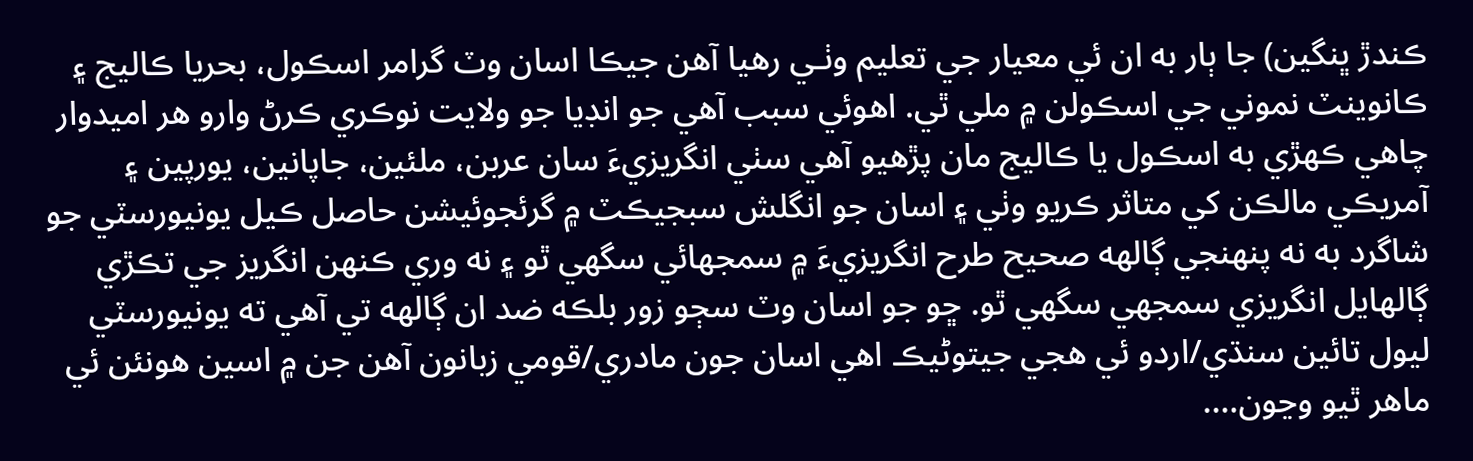ڪندڙ ڀنگين) جا ٻار به ان ئي معيار جي تعليم وٺـي رهيا آهن جيڪا اسان وٽ گرامر اسڪول، بحريا ڪاليج ۽ ڪانوينٽ نموني جي اسڪولن ۾ ملي ٿي. اهوئي سبب آهي جو انڊيا جو ولايت نوڪري ڪرڻ وارو هر اميدوار چاهي ڪهڙي به اسڪول يا ڪاليج مان پڙهيو آهي سٺي انگريزيءَ سان عربن، ملئين، جاپانين، يورپين ۽ آمريڪي مالڪن کي متاثر ڪريو وٺي ۽ اسان جو انگلش سبجيڪٽ ۾ گرئجوئيشن حاصل ڪيل يونيورسٽي جو شاگرد به نه پنهنجي ڳالهه صحيح طرح انگريزيءَ ۾ سمجھائي سگهي ٿو ۽ نه وري ڪنهن انگريز جي تڪڙي ڳالهايل انگريزي سمجھي سگهي ٿو. ڇو جو اسان وٽ سڄو زور بلڪه ضد ان ڳالهه تي آهي ته يونيورسٽي ليول تائين سنڌي/اردو ئي هجي جيتوڻيڪ اهي اسان جون مادري/قومي زبانون آهن جن ۾ اسين هونئن ئي ماهر ٿيو وڃون….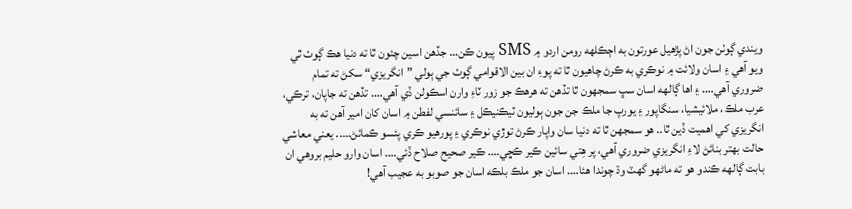ويندي ڳوٺن جون اڻ پڙهيل عورتون به اڄڪلهه رومن اردو ۾ SMS پيون ڪن… جڏهن اسين چئون ٿا ته دنيا هڪ ڳوٺ ٿي ويو آهي ۽ اسان ولائت ۾ نوڪري به ڪرڻ چاهيون ٿا ته پوءِ ان بين الاقوامي ڳوٺ جي ٻولي ”انگريزي“ سکڻ ته تمام ضروري آهي…. ۽ اها ڳالهه اسان سڀ سمجھون ٿا تڏهن ته هرهڪ جو زور ٽاءِ وارن اسڪولن ڏي آهي…. تڏهن ته جاپان، ترڪي، عرب ملڪ، ملائيشيا، سنگاپور ۽ يورپ جا ملڪ جن جون ٻوليون ٽيڪنيڪل ۽ سائنسي لفطن ۾ اسان کان امير آهن ته به انگريزي کي اهميت ڏين ٿا.. هو سمجھن ٿا ته دنيا سان واپار ڪرڻ توڙي نوڪري ۽ پورهيو ڪري پئسو ڪمائڻ….. يعني معاشي حالت بهتر بنائڻ لاءِ انگريزي ضروري آهي، پر هِتي سائين ڪير ڪڇي…. ڪير صحيح صلاح ڏئي…. اسان وارو حليم بروهي ان بابت ڳالهه ڪندو هو ته ماڻهو گهٽ وڌ چوندا هئا…. اسان جو ملڪ بلڪه اسان جو صوبو به عجيب آهي!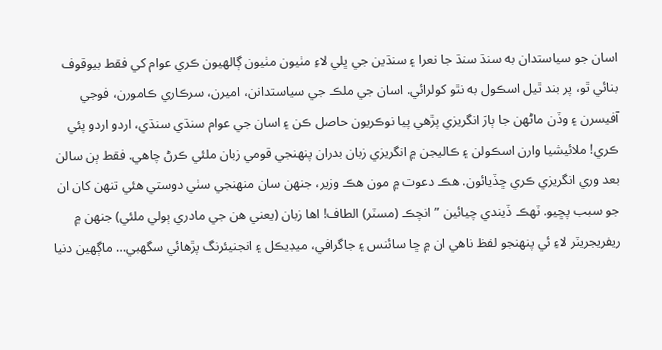اسان جو سياستدان به سنڌ سنڌ جا نعرا ۽ سنڌين جي ڀلي لاءِ مٺيون مٺيون ڳالهيون ڪري عوام کي فقط بيوقوف بنائي ٿو، پر بند ٿيل اسڪول به نٿو کولرائي. اسان جي ملڪ جي سياستدانن، اميرن، سرڪاري ڪامورن، فوجي آفيسرن ۽ وڏن ماڻهن جا ٻارَ انگريزي پڙهي پيا نوڪريون حاصل ڪن ۽ اسان جي عوام سنڌي سنڌي، اردو اردو پئي ڪري! ملائيشيا وارن اسڪولن ۽ ڪاليجن ۾ انگريزي زبان بدران پنهنجي قومي زبان ملئي ڪرڻ چاهي. فقط ٻن سالن بعد وري انگريزي ڪري ڇڏيائون. هڪ دعوت ۾ مون هڪ وزير، جنهن سان منهنجي سٺي دوستي هئي تنهن کان ان جو سبب پڇيو. ٽهڪ ڏيندي چيائين ”انچڪ (مسٽر) الطاف! اها زبان (يعني هن جي مادري ٻولي ملئي) جنهن ۾ ريفريجريٽر لاءِ ئي پنهنجو لفظ ناهي ان ۾ ڇا سائنس ۽ جاگرافي، ميڊيڪل ۽ انجنيئرنگ پڙهائي سگهبي… ماڳهين دنيا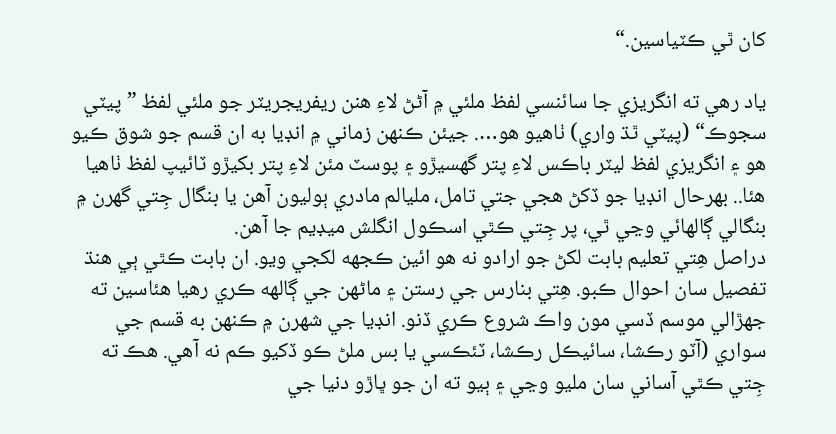کان ٿي ڪٽياسين.“

ياد رهي ته انگريزي جا سائنسي لفظ ملئي ۾ آڻڻ لاءِ هنن ريفريجريٽر جو ملئي لفظ ”پيٽي سجوڪ“ (پيٽي ٿڌ واري) ٺاهيو هو…. جيئن ڪنهن زماني ۾ انڊيا به ان قسم جو شوق ڪيو هو ۽ انگريزي لفظ ليٽر باڪس لاءِ پتر گهسيڙو ۽ پوسٽ مئن لاءِ پتر بکيڙو ٽائيپ لفظ ٺاهيا هئا.. بهرحال انڊيا جو ڏکڻ هجي جتي تامل، مليالم مادري ٻوليون آهن يا بنگال جِتي گهرن ۾ بنگالي ڳالهائي وڃي ٿي، پر جِتي ڪٿي اسڪول انگلش ميڊيم جا آهن.
دراصل هِتي تعليم بابت لکڻ جو ارادو نه هو ائين ڪجهه لکجي ويو. ان بابت ڪٿي ٻي هنڌ تفصيل سان احوال ڪبو. هِتي بنارس جي رستن ۽ ماڻهن جي ڳالهه ڪري رهيا هئاسين ته جھڙالي موسم ڏسي مون واڪ شروع ڪري ڏنو. انڊيا جي شهرن ۾ ڪنهن به قسم جي سواري (آٽو رڪشا، سائيڪل رڪشا، ٽئڪسي يا بس ملڻ ڪو ڏکيو ڪم نه آهي. هڪ ته جِتي ڪٿي آساني سان مليو وڃي ۽ ٻيو ته ان جو ڀاڙو دنيا جي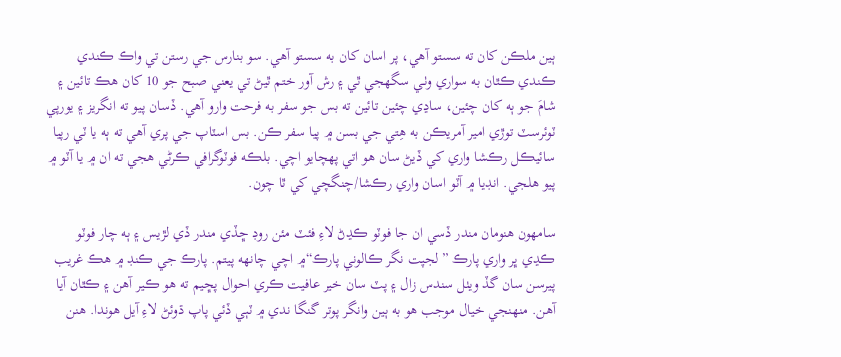ٻين ملڪن کان ته سستو آهي، پر اسان کان به سستو آهي. سو بنارس جي رستن تي واڪ ڪندي ڪندي ڪٿان به سواري وٺـي سگهجي ٿي ۽ رش آور ختم ٿيڻ تي يعني صبح جو 10 کان هڪ تائين ۽ شامَ جو ٻه کان چئين، ساڍي چئين تائين ته بس جو سفر به فرحت وارو آهي. ڏسان پيو ته انگريز ۽ يورپي ٽوئرسٽ توڙي امير آمريڪن به هِتي جي بسن ۾ پيا سفر ڪن. بس اسٽاپ جي پري آهي ته ٻه يا ٽي رپيا سائيڪل رڪشا واري کي ڏيڻ سان هو اتي پهچايو اچي. بلڪه فوٽوگرافي ڪرڻي هجي ته ان ۾ يا آٽو ۾ پيو هلجي. انڊيا ۾ آٽو اسان واري رڪشا/چنگچي کي ٿا چون.

سامهون هنومان مندر ڏسي ان جا فوٽو ڪڍڻ لاءِ فئٽ مئن روڊ ڇڏي مندر ڏي لڙيس ۽ ٻه چار فوٽو ڪڍي ڀر واري پارڪ ”لجپت نگر ڪالوني پارڪ“۾ اچي چانهه پيتم. پارڪ جي ڪنڊ ۾ هڪ غريب پيرسن سان گڏ ويٺل سندس زال ۽ پٽ سان خير عافيت ڪري احوال پڇيم ته هو ڪير آهن ۽ ڪٿان آيا آهن. منهنجي خيال موجب هو به ٻين وانگر پوتر گنگا ندي ۾ ٽٻي ڏئي پاپ ڌوئڻ لاءِ آيل هوندا. هنن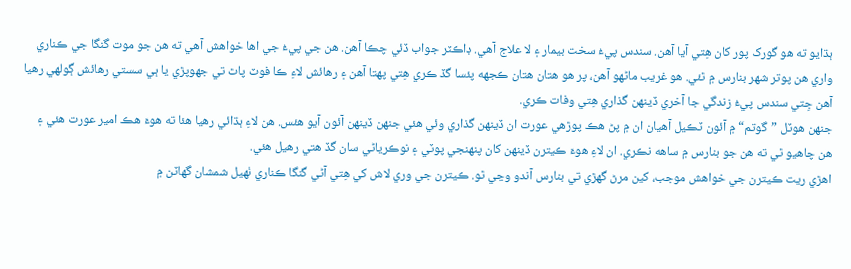ٻڌايو ته هو گورک پور کان هِتي آيا آهن. سندس پيءُ سخت بيمار ۽ لا علاج آهي. ڊاڪٽر جواب ڏئي چڪا آهن. هن جي پيءُ جي اها خواهش آهي ته هن جو موت گنگا جي ڪناري واري هن پوتر شهر بنارس ۾ ٿئي. هو غريب ماڻهو آهن، پر هو هتان هتان ڪجهه پئسا گڏ ڪري هِتي پهتا آهن ۽ رهائش لاءِ ڪا فوٽ پاٿ تي جھوپڙي يا ٻي سستي رهائش ڳولهي رهيا آهن جِتي سندس پيءُ زندگي جا آخري ڏينهن گذاري هِتي وفات ڪري.
جنهن هوٽل ”گوتم“ ۾ آئون ٽڪيل آهيان ان ۾ پڻ هڪ پوڙهي عورت ان ڏينهن گذاري وئي هئي جنهن ڏينهن آئون آيو هئس. هن لاءِ ٻڌائي رهيا هئا ته هوءَ هڪ امير عورت هئي ۽ هن چاهيو ٿي ته هن جو بنارس ۾ ساهه نڪري. ان لاءِ هوءَ ڪيترن ڏينهن کان پنهنجي پوٽي ۽ نوڪرياڻي سان گڏ هتي رهيل هئي.
اهڙي ريت ڪيترن جي خواهش موجب، کين مرڻ گهڙي تي بنارس آندو وڃي ٿو. ڪيترن جي وري لاش کي هِتي آڻي گنگا ڪناري ٺهيل شمشان گهاٽن ۾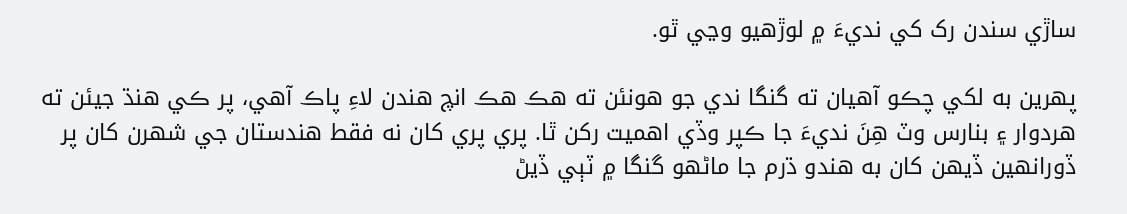ساڙي سندن رک کي نديءَ ۾ لوڙهيو وڃي ٿو.

پهرين به لکي چڪو آهيان ته گنگا ندي جو هونئن ته هڪ هڪ انچ هندن لاءِ پاڪ آهي، پر ڪي هنڌ جيئن ته هردوار ۽ بنارس وٽ هِنَ نديءَ جا ڪپر وڏي اهميت رکن ٿا. پري پري کان نه فقط هندستان جي شهرن کان پر ڏورانهين ڏيهن کان به هندو ڌرم جا ماڻهو گنگا ۾ ٽٻي ڏيڻ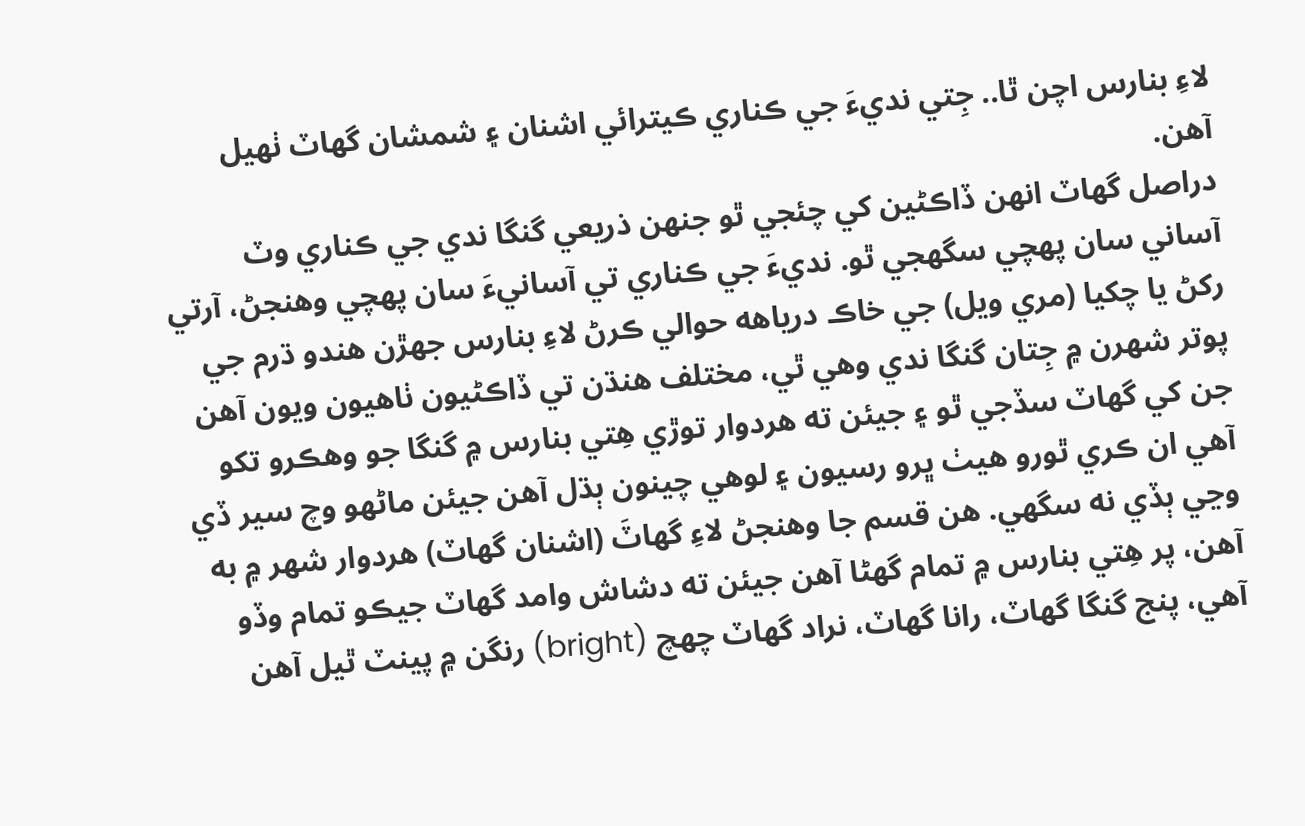لاءِ بنارس اچن ٿا.. جِتي نديءَ جي ڪناري ڪيترائي اشنان ۽ شمشان گهاٽ ٺهيل آهن.
دراصل گهاٽ انهن ڏاڪڻين کي چئجي ٿو جنهن ذريعي گنگا ندي جي ڪناري وٽ آساني سان پهچي سگهجي ٿو. نديءَ جي ڪناري تي آسانيءَ سان پهچي وهنجڻ، آرتي رکڻ يا چکيا (مري ويل) جي خاڪ درياهه حوالي ڪرڻ لاءِ بنارس جهڙن هندو ڌرم جي پوتر شهرن ۾ جِتان گنگا ندي وهي ٿي، مختلف هنڌن تي ڏاڪڻيون ٺاهيون ويون آهن جن کي گهاٽ سڏجي ٿو ۽ جيئن ته هردوار توڙي هِتي بنارس ۾ گنگا جو وهڪرو تکو آهي ان ڪري ٿورو هيٺ ڀرو رسيون ۽ لوهي چينون ٻڌل آهن جيئن ماڻهو وچ سير ڏي وڃي ٻڏي نه سگهي. هن قسم جا وهنجڻ لاءِ گهاٽَ (اشنان گهاٽ) هردوار شهر ۾ به آهن، پر هِتي بنارس ۾ تمام گهڻا آهن جيئن ته دشاش وامد گهاٽ جيڪو تمام وڏو آهي، پنج گنگا گهاٽ، رانا گهاٽ، نراد گهاٽ چهچ (bright) رنگن ۾ پينٽ ٿيل آهن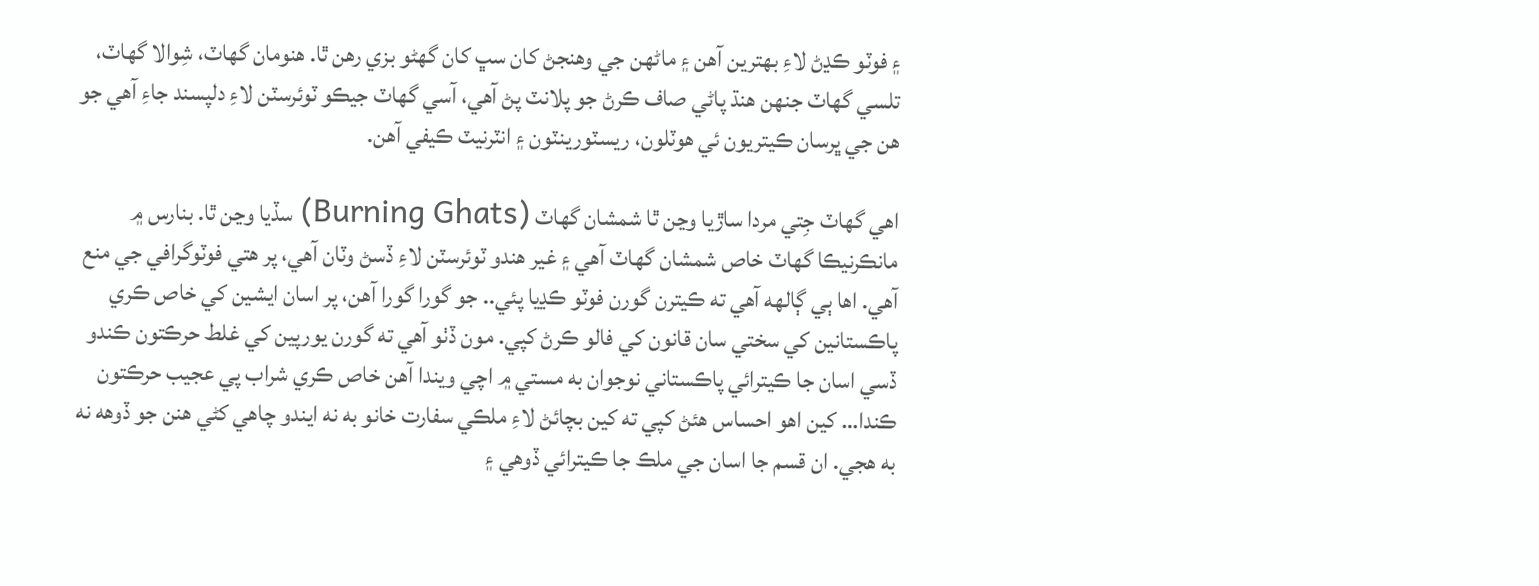۽ فوٽو ڪڍڻ لاءِ بهترين آهن ۽ ماڻهن جي وهنجڻ کان سڀ کان گهڻو بزي رهن ٿا. هنومان گهاٽ، شِوالا گهاٽ، تلسي گهاٽ جنهن هنڌ پاڻي صاف ڪرڻ جو پلانٽ پڻ آهي، آسي گهاٽ جيڪو ٽوئرسٽن لاءِ دلپسند جاءِ آهي جو هن جي ڀرسان ڪيتريون ئي هوٽلون، ريسٽورينٽون ۽ انٽرنيٽ ڪيفي آهن.

اهي گهاٽ جِتي مردا ساڙيا وڃن ٿا شمشان گهاٽ (Burning Ghats) سڏيا وڃن ٿا. بنارس ۾ مانڪرنيڪا گهاٽ خاص شمشان گهاٽ آهي ۽ غير هندو ٽوئرسٽن لاءِ ڏسڻ وٽان آهي، پر هتي فوٽوگرافي جي منع آهي. اها ٻي ڳالهه آهي ته ڪيترن گورن فوٽو ڪڍيا پئي.. جو گورا گورا آهن، پر اسان ايشين کي خاص ڪري پاڪستانين کي سختي سان قانون کي فالو ڪرڻ کپي. مون ڏٺو آهي ته گورن يورپين کي غلط حرڪتون ڪندو ڏسي اسان جا ڪيترائي پاڪستاني نوجوان به مستي ۾ اچي ويندا آهن خاص ڪري شراب پي عجيب حرڪتون ڪندا… کين اهو احساس هئڻ کپي ته کين بچائڻ لاءِ ملڪي سفارت خانو به نه ايندو چاهي کڻي هنن جو ڏوهه نه به هجي. ان قسم جا اسان جي ملڪ جا ڪيترائي ڏوهي ۽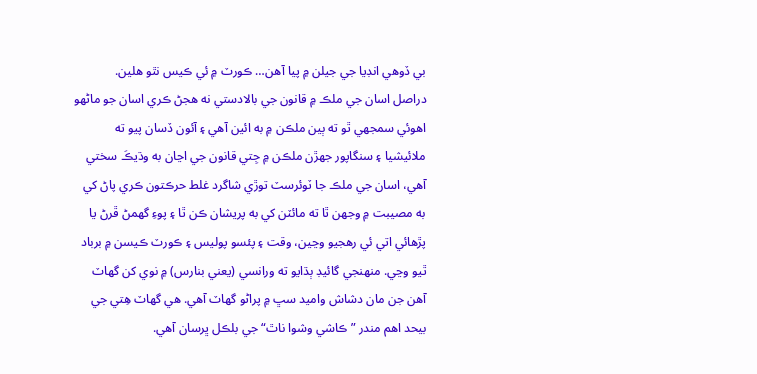بي ڏوهي انڊيا جي جيلن ۾ پيا آهن… ڪورٽ ۾ ئي ڪيس نٿو هلين.
دراصل اسان جي ملڪ ۾ قانون جي بالادستي نه هجڻ ڪري اسان جو ماڻهو اهوئي سمجھي ٿو ته ٻين ملڪن ۾ به ائين آهي ۽ آئون ڏسان پيو ته ملائيشيا ۽ سنگاپور جهڙن ملڪن ۾ جِتي قانون جي اڃان به وڌيڪَ سختي آهي، اسان جي ملڪ جا ٽوئرسٽ توڙي شاگرد غلط حرڪتون ڪري پاڻ کي به مصيبت ۾ وجھن ٿا ته مائٽن کي به پريشان ڪن ٿا ۽ پوءِ گهمڻ ڦرڻ يا پڙهائي اتي ئي رهجيو وڃين، وقت ۽ پئسو پوليس ۽ ڪورٽ ڪيسن ۾ برباد ٿيو وڃي. منهنجي گائيڊ ٻڌايو ته ورانسي (يعني بنارس) ۾ نوي کن گهاٽ آهن جن مان دشاش واميد سڀ ۾ پراڻو گهاٽ آهي. هي گهاٽ هِتي جي بيحد اهم مندر ”ڪاشي وشوا ناٿ“ جي بلڪل ڀرسان آهي.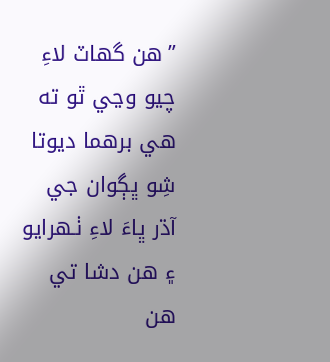”هن گهاٽ لاءِ چيو وڃي ٿو ته هي برهما ديوتا شِو ڀڳوان جي آڌر ڀاءَ لاءِ ٺـهرايو ۽ هن دشا تي هن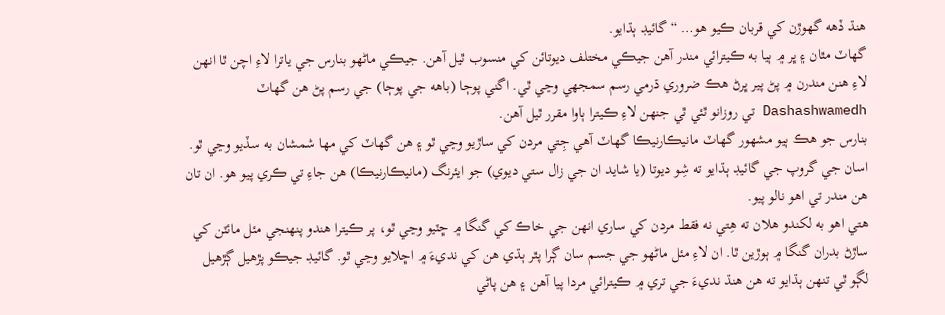هنڌ ڏهه گهوڙن کي قربان ڪيو هو… “ گائيڊ ٻڌايو.
گهاٽ مٿان ۽ ڀر ۾ ٻيا به ڪيترائي مندر آهن جيڪي مختلف ديوتائن کي منسوب ٿيل آهن. جيڪي ماڻهو بنارس جي ياترا لاءِ اچن ٿا انهن لاءِ هنن مندرن ۾ پڻ پير ڀرڻ هڪ ضروري ڌرمي رسم سمجھي وڃي ٿي. اگني پوڄا (باهه جي پوڄا) جي رسم پڻ هن گهاٽ Dashashwamedh تي روزانو ٿئي ٿي جنهن لاءِ ڪيترا ٻاوا مقرر ٿيل آهن.
بنارس جو هڪ ٻيو مشهور گهاٽ مانيڪارنيڪا گهاٽ آهي جِتي مردن کي ساڙيو وڃي ٿو ۽ هن گهاٽ کي مها شمشان به سڏيو وڃي ٿو.
اسان جي گروپ جي گائيڊ ٻڌايو ته شِو ديوتا (يا شايد ان جي زال ستي ديوي) جو ايئرنگ (مانيڪارنيڪا) هن جاءِ تي ڪري پيو هو. ان تان هن مندر تي اهو نالو پيو.
هتي اهو به لکندو هلان ته هِتي نه فقط مردن کي ساري انهن جي خاڪ کي گنگا ۾ ڇٽيو وڃي ٿو، پر ڪيترا هندو پنهنجي مئل مائٽن کي ساڙڻ بدران گنگا ۾ ٻوڙين ٿا. ان لاءِ مئل ماڻهو جي جسم سان ڳرا پٿر ٻڌي هن کي نديءَ ۾ اڇلايو وڃي ٿو. گائيڊ جيڪو پڙهيل ڳڙهيل لڳو ٿي تنهن ٻڌايو ته هن هنڌ نديءَ جي تري ۾ ڪيترائي مردا پيا آهن ۽ هن پاڻي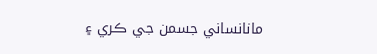مانانساني جسمن جي ڪري ۽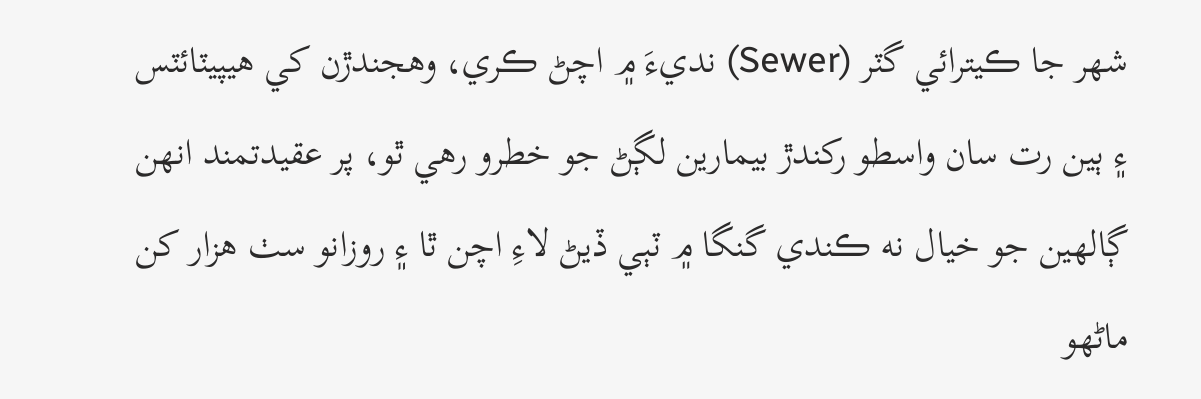شهر جا ڪيترائي گٽر (Sewer) نديءَ ۾ اچڻ ڪري، وهجندڙن کي هيپيٽائٽس ۽ ٻين رت سان واسطو رکندڙ بيمارين لڳڻ جو خطرو رهي ٿو، پر عقيدتمند انهن ڳالهين جو خيال نه ڪندي گنگا ۾ ٽٻي ڏيڻ لاءِ اچن ٿا ۽ روزانو سٺ هزار کن ماڻهو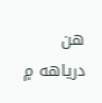هن درياهه ۾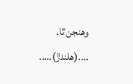وهنجن ٿا. ….(هلندڙ)…..